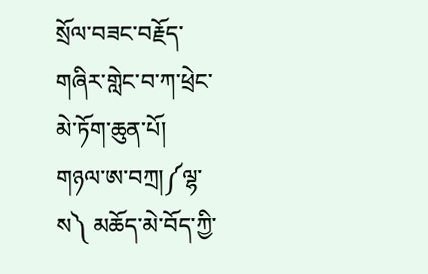སྲོལ་བཟང་བརྗོད་གཞིར་གླེང་བ་ཀ་ཕྲེང་མེ་ཏོག་ཆུན་པོ།
གཉལ་ཨ་བཀྲ།༼ལྷ་ས༽ མཆོད་མེ་བོད་ཀྱི་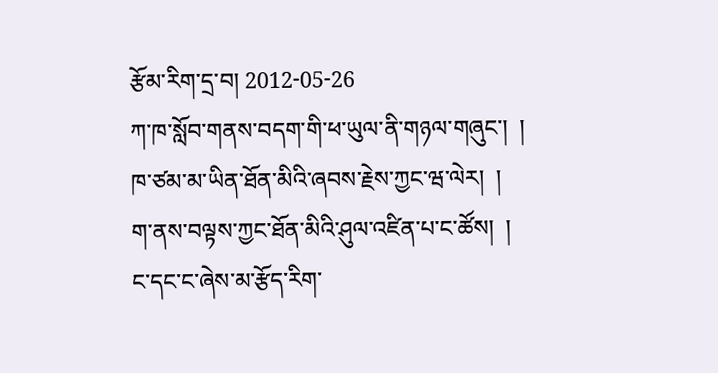རྩོམ་རིག་དྲ་བ། 2012-05-26
ཀ་ཁ་སློབ་གནས་བདག་གི་ཕ་ཡུལ་ནི་གཉལ་གཞུང་།  །
ཁ་ཙམ་མ་ཡིན་ཐོན་མིའི་ཞབས་རྗེས་ཀྱང་ཝ་ལེར།  །
ག་ནས་བལྟས་ཀྱང་ཐོན་མིའི་ཤུལ་འཛིན་པ་ང་ཚོས།  །
ང་དང་ང་ཞེས་མ་རྩོད་རིག་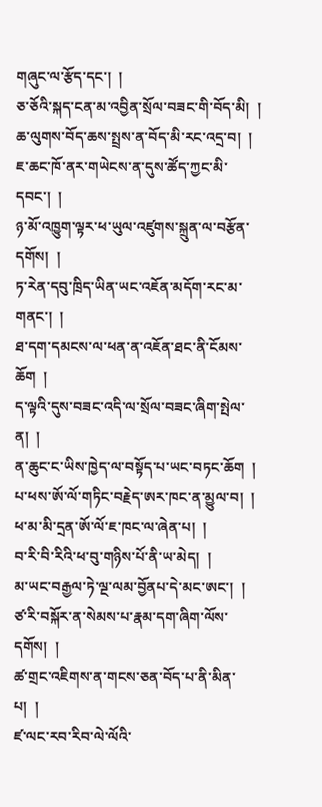གཞུང་ལ་རྩོད་དང་།  །
ཅ་ཅོའི་སྐད་ངན་མ་འབྱིན་སྲོལ་བཟང་གི་བོད་མི།  །
ཆ་ལུགས་བོད་ཆས་སྤྲས་ན་བོད་མི་རང་འདྲ་བ།  །
ཇ་ཆང་ཁོ་ནར་གཡེངས་ན་དུས་ཚོད་ཀྱང་མི་དབང་།  །
ཉ་མོ་འཁྱུག་ལྟར་ཕ་ཡུལ་འཛུགས་སྐྲུན་ལ་བརྩོན་དགོས།  །
ཏ་རེན་དབུ་ཁྲིད་ཡིན་ཡང་འཇོན་མདོག་རང་མ་གནང་།  །
ཐ་དག་དམངས་ལ་ཕན་ན་འཇོན་ཐང་ནི་ངོམས་ཆོག  །
ད་ལྟའི་དུས་བཟང་འདི་ལ་སྲོལ་བཟང་ཞིག་སྤེལ་ན།  །
ན་ཆུང་ང་ཡིས་ཁྱེད་ལ་བསྟོད་པ་ཡང་བཏང་ཆོག  །
པ་ཕས་ཨོ་ལོ་གཏིང་བརྗེད་ཨར་ཁང་ན་མྱུལ་བ།  །
ཕ་མ་མི་དྲན་ཨོ་ལོ་ཇ་ཁང་ལ་ཞེན་པ།  །
བ་རི་བི་རིའི་ཕ་བུ་གཉིས་པོ་ནི་ཡ་མེད།  །
མ་ཡང་བརྒྱལ་ཏེ་ལྔ་ལམ་བྱོནཔ་དེ་མང་ཨང་།  །
ཙ་རི་བསྐོར་ན་སེམས་པ་རྣམ་དག་ཞིག་ལོས་དགོས།  །
ཚ་གྲང་འཇིགས་ན་གངས་ཅན་བོད་པ་ནི་མིན་པ།  །
ཛ་ལང་རབ་རིབ་ལེ་ལོའི་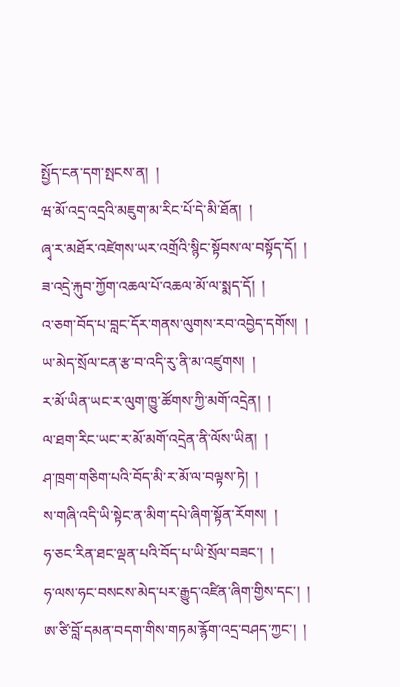སྤྱོད་ངན་དག་སྤངས་ན།  །
ཝ་མོ་འདྲ་འདྲའི་མཇུག་མ་རིང་པོ་དེ་མི་ཐོན།  །
ཞྭ་ར་མཐོར་འཛེགས་ཡར་འགྲོའི་སྙིང་སྟོབས་ལ་བསྟོད་དོ།  །
ཟ་འདྲེ་རྐུབ་ཀྱོག་འཆལ་པོ་འཆལ་མོ་ལ་སྨད་དོ།  །
འ་ཅག་བོད་པ་བླང་དོར་གནས་ལུགས་རབ་འབྱེད་དགོས།  །
ཡ་མེད་སྲོལ་ངན་རྩ་བ་འདི་རུ་ནི་མ་འཛུགས།  །
ར་མོ་ཡིན་ཡང་ར་ལུག་ཁྱུ་ཚོགས་ཀྱི་མགོ་འདྲེན།  །
ལ་ཐག་རིང་ཡང་ར་མོ་མགོ་འདྲེན་ནི་ལོས་ཡིན།  །
ཤ་ཁྲག་གཅིག་པའི་བོད་མི་ར་མོ་ལ་བལྟས་ཏེ།  །
ས་གཞི་འདི་ཡི་སྟེང་ན་མིག་དཔེ་ཞིག་སྟོན་རོགས།  །
ཧ་ཅང་རིན་ཐང་ལྡན་པའི་བོད་པ་ཡི་སྲོལ་བཟང་།  །
ཧ་ལས་ཧང་བསངས་མེད་པར་རྒྱུད་འཛིན་ཞིག་གྱིས་དང་།  །
ཨ་ཙི་བློ་དམན་བདག་གིས་གཏམ་རྙོག་འདྲ་བཤད་ཀྱང་།  །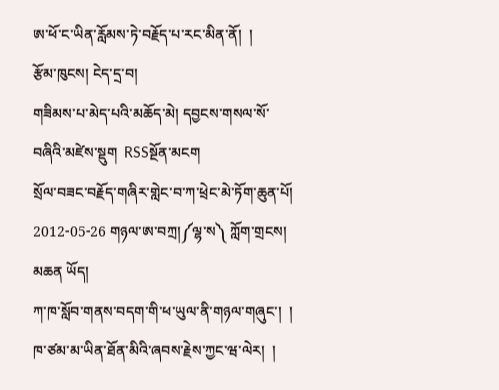ཨ་ཕོ་ང་ཡིན་རློམས་ཏེ་བརྗོད་པ་རང་མིན་ནོ།  །
རྩོམ་ཁུངས། ངེད་དྲ་བ།
གཟིམས་པ་མེད་པའི་མཆོད་མེ། དབྱངས་གསལ་སོ་བཞིའི་མཛེས་སྡུག  RSSསྔོན་མངག
སྲོལ་བཟང་བརྗོད་གཞིར་གླེང་བ་ཀ་ཕྲེང་མེ་ཏོག་ཆུན་པོ།
2012-05-26 གཉལ་ཨ་བཀྲ།༼ལྷ་ས༽ ཀློག་གྲངས། མཆན ཡོད།
ཀ་ཁ་སློབ་གནས་བདག་གི་ཕ་ཡུལ་ནི་གཉལ་གཞུང་།  །
ཁ་ཙམ་མ་ཡིན་ཐོན་མིའི་ཞབས་རྗེས་ཀྱང་ཝ་ལེར།  །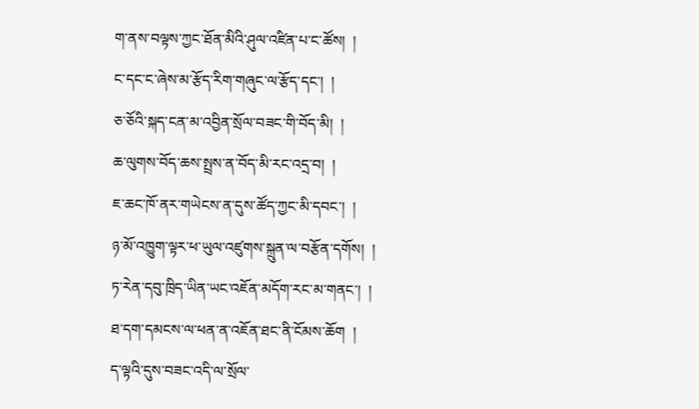ག་ནས་བལྟས་ཀྱང་ཐོན་མིའི་ཤུལ་འཛིན་པ་ང་ཚོས།  །
ང་དང་ང་ཞེས་མ་རྩོད་རིག་གཞུང་ལ་རྩོད་དང་།  །
ཅ་ཅོའི་སྐད་ངན་མ་འབྱིན་སྲོལ་བཟང་གི་བོད་མི།  །
ཆ་ལུགས་བོད་ཆས་སྤྲས་ན་བོད་མི་རང་འདྲ་བ།  །
ཇ་ཆང་ཁོ་ནར་གཡེངས་ན་དུས་ཚོད་ཀྱང་མི་དབང་།  །
ཉ་མོ་འཁྱུག་ལྟར་ཕ་ཡུལ་འཛུགས་སྐྲུན་ལ་བརྩོན་དགོས།  །
ཏ་རེན་དབུ་ཁྲིད་ཡིན་ཡང་འཇོན་མདོག་རང་མ་གནང་།  །
ཐ་དག་དམངས་ལ་ཕན་ན་འཇོན་ཐང་ནི་ངོམས་ཆོག  །
ད་ལྟའི་དུས་བཟང་འདི་ལ་སྲོལ་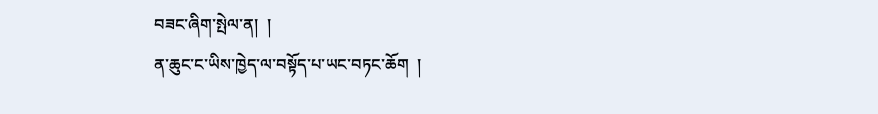བཟང་ཞིག་སྤེལ་ན།  །
ན་ཆུང་ང་ཡིས་ཁྱེད་ལ་བསྟོད་པ་ཡང་བཏང་ཆོག  །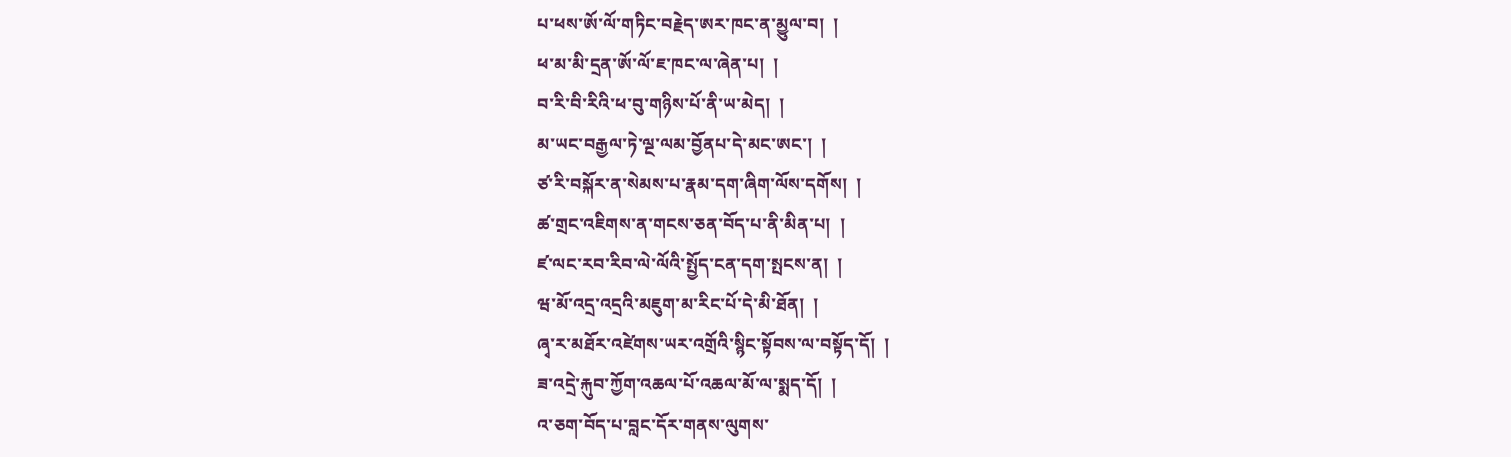པ་ཕས་ཨོ་ལོ་གཏིང་བརྗེད་ཨར་ཁང་ན་མྱུལ་བ།  །
ཕ་མ་མི་དྲན་ཨོ་ལོ་ཇ་ཁང་ལ་ཞེན་པ།  །
བ་རི་བི་རིའི་ཕ་བུ་གཉིས་པོ་ནི་ཡ་མེད།  །
མ་ཡང་བརྒྱལ་ཏེ་ལྔ་ལམ་བྱོནཔ་དེ་མང་ཨང་།  །
ཙ་རི་བསྐོར་ན་སེམས་པ་རྣམ་དག་ཞིག་ལོས་དགོས།  །
ཚ་གྲང་འཇིགས་ན་གངས་ཅན་བོད་པ་ནི་མིན་པ།  །
ཛ་ལང་རབ་རིབ་ལེ་ལོའི་སྤྱོད་ངན་དག་སྤངས་ན།  །
ཝ་མོ་འདྲ་འདྲའི་མཇུག་མ་རིང་པོ་དེ་མི་ཐོན།  །
ཞྭ་ར་མཐོར་འཛེགས་ཡར་འགྲོའི་སྙིང་སྟོབས་ལ་བསྟོད་དོ།  །
ཟ་འདྲེ་རྐུབ་ཀྱོག་འཆལ་པོ་འཆལ་མོ་ལ་སྨད་དོ།  །
འ་ཅག་བོད་པ་བླང་དོར་གནས་ལུགས་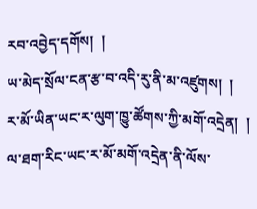རབ་འབྱེད་དགོས།  །
ཡ་མེད་སྲོལ་ངན་རྩ་བ་འདི་རུ་ནི་མ་འཛུགས།  །
ར་མོ་ཡིན་ཡང་ར་ལུག་ཁྱུ་ཚོགས་ཀྱི་མགོ་འདྲེན།  །
ལ་ཐག་རིང་ཡང་ར་མོ་མགོ་འདྲེན་ནི་ལོས་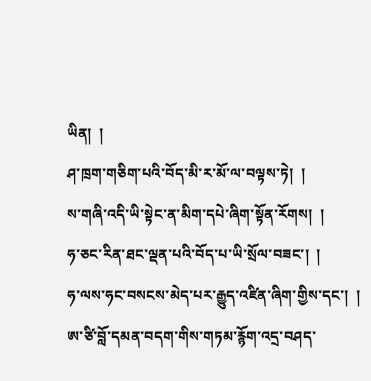ཡིན།  །
ཤ་ཁྲག་གཅིག་པའི་བོད་མི་ར་མོ་ལ་བལྟས་ཏེ།  །
ས་གཞི་འདི་ཡི་སྟེང་ན་མིག་དཔེ་ཞིག་སྟོན་རོགས།  །
ཧ་ཅང་རིན་ཐང་ལྡན་པའི་བོད་པ་ཡི་སྲོལ་བཟང་།  །
ཧ་ལས་ཧང་བསངས་མེད་པར་རྒྱུད་འཛིན་ཞིག་གྱིས་དང་།  །
ཨ་ཙི་བློ་དམན་བདག་གིས་གཏམ་རྙོག་འདྲ་བཤད་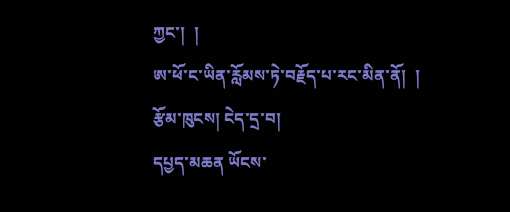ཀྱང་།  །
ཨ་ཕོ་ང་ཡིན་རློམས་ཏེ་བརྗོད་པ་རང་མིན་ནོ།  །
རྩོམ་ཁུངས། ངེད་དྲ་བ།
དཔྱད་མཆན ཡོངས་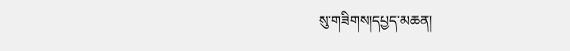སུ་གཟིགས།དཔྱད་མཆན།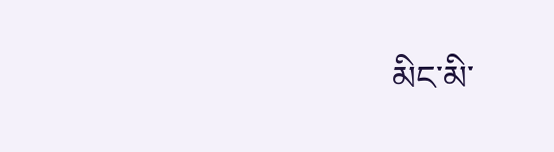མིང་མི་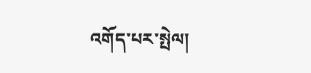འགོད་པར་སྤེལ།